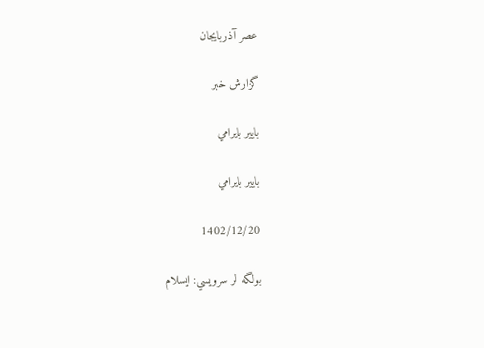عصر آذربایجان

گزارش خبر

بايير بايرامي

بايير بايرامي

1402/12/20

بولگه لر سرويسي: ايسلام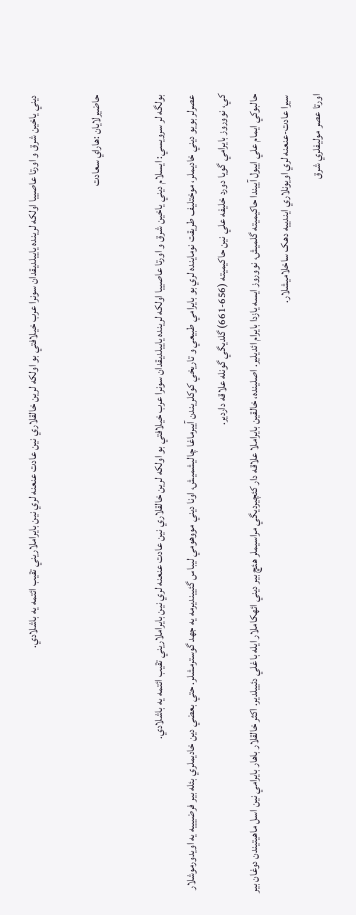ديني ياخين شرق و اورتا عاصييا اولکه لرينده ياييلديقدان سونرا عرب خيلافتي بو اولکه لرين خالقلاري نين عادت عنعنه لري نين بايراملاريني تقيب ائتمه يه باشلادي.

حاضيرلايان :هاراي سعادت

بولگه لر سرويسي: ايسلام ديني ياخين شرق و اورتا عاصييا اولکه لرينده ياييلديقدان سونرا عرب خيلافتي بو اولکه لرين خالقلاري نين عادت عنعنه لري نين بايراملاريني تقيب ائتمه يه باشلادي.
عصرلر بويو ديني خاديملر، موختليف طريقت نوماينده لري بو بايرامي طبيعي و تاريخي کوکلريندن آييرماغا چاليشميش، اونا ديني مووهومي ليباس گئيينديرمه يه جهد گوسترمشلر. حتي بعضي دين خاديملري بئله بير فرضيييه يه اويدورموشلار کي، نووروز بايرامي گويا دورد خليفه علي نين حاکيميته (656-661) گلديگي گونله علاقه داردير.
حالبوکي ايمام علي اييول آييندا حاکيميته گلميش، نووروز ايسه يازدا بايرام ائديلير. اصلينده، خالقين بايراملا علاقه دار کئچيرديگي مراسيملر هئچ بير ديني ائهکاملار ايله باغلي دئييلدير. اکثر خالقلار باهار بايرامي نين اسل ماهيتيندن دوغان بير سيرا عادت-عنعنه لري اويونلاري ايندييه دهک ساخلاميشلار.
اورتا عصر موليفلري شرق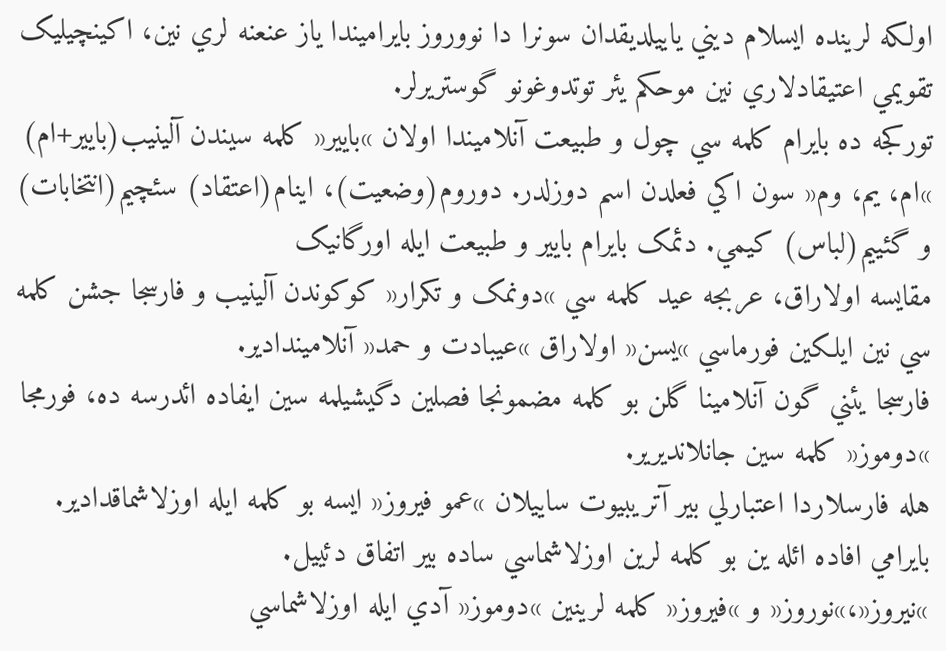اولکه لرينده ايسلام ديني ياييلديقدان سونرا دا نووروز بايراميندا ياز عنعنه لري نين، اکينچيليک تقويمي اعتيقادلاري نين موحکم يئر توتدوغونو گوستريرلر.
تورکجه ده بايرام کلمه سي چول و طبيعت آنلاميندا اولان »بايير« کلمه سيندن آلينيب(بايير+ام) »ام، يم، وم« سون اکي فعلدن اسم دوزلدر. دوروم(وضعيت)، اينام(اعتقاد) سئچيم(انتخابات) و گئييم(لباس) کيمي. دئمک بايرام بايير و طبيعت ايله اورگانيک
مقايسه اولاراق، عربجه عيد کلمه سي »دونمک و تکرار« کوکوندن آلينيب و فارسجا جشن کلمه سي نين ايلکين فورماسي »يسن« اولاراق »عيبادت و حمد« آنلاميندادير.
فارسجا يئني گون آنلامينا گلن بو کلمه مضمونجا فصلين دگيشيلمه سين ايفاده ائدرسه ده، فورمجا »دوموز« کلمه سين جانلانديرير.
هله فارسلاردا اعتبارلي بير آتريبيوت ساييلان »عمو فيروز« ايسه بو کلمه ايله اوزلاشماقدادير. بايرامي افاده ائله ين بو کلمه لرين اوزلاشماسي ساده بير اتفاق دئييل.
»نيروز«،»نوروز« و »فيروز« کلمه لرينين »دوموز« آدي ايله اوزلاشماسي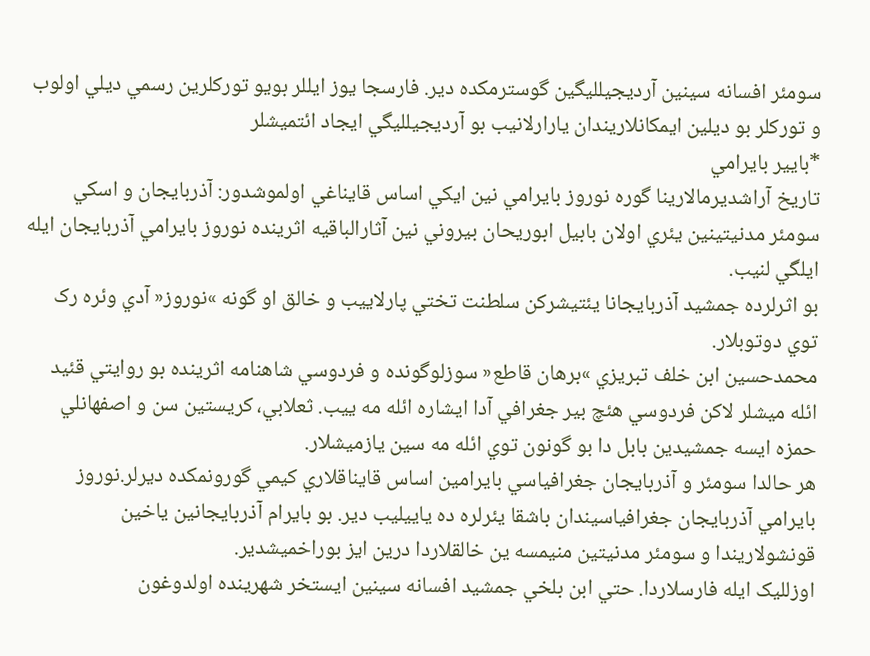سومئر افسانه سينين آرديجيلليگين گوسترمکده دير. فارسجا يوز ايللر بويو تورکلرين رسمي ديلي اولوب و تورکلر بو ديلين ايمکانلاريندان يارارلانيب بو آرديجيلليگي ايجاد ائتميشلر
*بايير بايرامي
تاريخ آراشديرمالارينا گوره نوروز بايرامي نين ايکي اساس قايناغي اولموشدور: آذربايجان و اسکي سومئر مدنيتينين يئري اولان بابيل ابوريحان بيروني نين آثارالباقيه اثرينده نوروز بايرامي آذربايجان ايله ايلگي لنيب.
بو اثرلرده جمشيد آذربايجانا يئتيشرکن سلطنت تختي پارلاييب و خالق او گونه »نوروز« آدي وئره رک توي دوتوبلار.
محمدحسين ابن خلف تبريزي »برهان قاطع« سوزلوگونده و فردوسي شاهنامه اثرينده بو روايتي قئيد ائله ميشلر لاکن فردوسي هئچ بير جغرافي آدا ايشاره ائله مه ييب. ثعلابي، کريستين سن و اصفهانلي حمزه ايسه جمشيدين بابل دا بو گونون توي ائله مه سين يازميشلار.
هر حالدا سومئر و آذربايجان جغرافياسي بايرامين اساس قايناقلاري کيمي گورونمکده ديرلر.نوروز بايرامي آذربايجان جغرافياسيندان باشقا يئرلره ده ياييليب دير. بو بايرام آذربايجانين ياخين قونشولاريندا و سومئر مدنيتين منيمسه ين خالقلاردا درين ايز بوراخميشدير.
اوزلليک ايله فارسلاردا. حتي ابن بلخي جمشيد افسانه سينين ايستخر شهرينده اولدوغون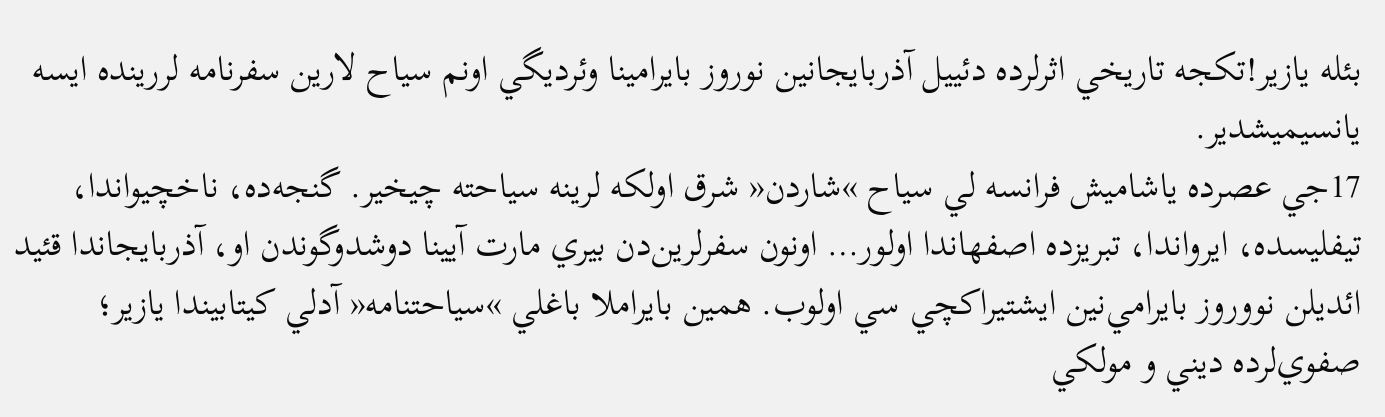بئله يازير!تکجه تاريخي اثرلرده دئييل آذربايجانين نوروز بايرامينا وئرديگي اونم سياح لارين سفرنامه لررينده ايسه يانسيميشدير.
17جي عصرده ياشاميش فرانسه لي سياح »شاردن« شرق اولکه لرينه سياحته چيخير. گنجه‌ده، ناخچيواندا، تيفليسده، ايرواندا، تبريزده اصفهاندا اولور… اونون سفرلرين‌دن بيري مارت آيينا دوشدوگوندن او، آذربايجاندا قئيد ائديلن نووروز بايرامي‌نين ايشتيراکچي سي اولوب. همين بايراملا باغلي »سياحتنامه« آدلي کيتابيندا يازير؛ صفوي‌لرده ديني و مولکي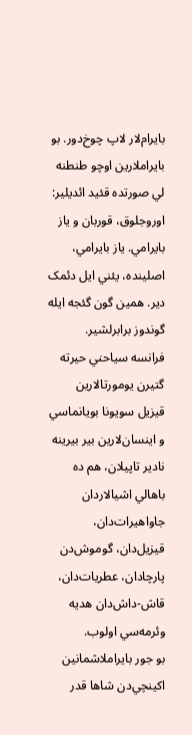بايرام‌لار لاپ چوخ‌دور. بو بايراملارين اوچو طنطنه لي صورتده قئيد ائديلير: اوروجلوق، قوربان و ياز بايرامي. ياز بايرامي، اصلينده، يئني ايل دئمک دير. همين گون گئجه ايله گوندوز برابرلشير.
فرانسه سياحني حيرته گتيرن يومورتا‌لارين قيزيل سويونا بويانماسي و اينسان‌لارين بير بيرينه نادير تاپيلان، هم ده باها‌لي اشيا‌لاردان جاواهيرات‌دان، قيزيل‌دان، گوموش‌دن پارچا‌دان، عطريات‌دان، قاش-داش‌دان هديه وئرمه‌سي اولوب.
بو جور بايراملاشمانين اکينچي‌دن شاها قدر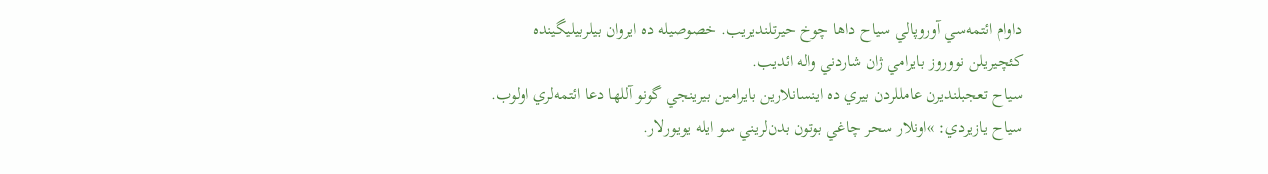داوام ائتمه‌سي آوروپا‌لي سياح داها چوخ حيرتلنديريب. خصوصيله ده ايروان بيلربيليگينده کئچيريلن نووروز بايرامي ژان شاردني واله ائديب.
سياح تعجبلنديرن عامللردن بيري ده اينسانلارين بايرامين بيرينجي گونو آللها دعا ائتمه‌لري اولوب. سياح يازيردي: »اونلار سحر چاغي بوتون بدن‌لريني سو ايله يويورلار.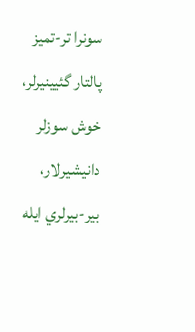سونرا تر-تميز پالتار گئيينيرلر، خوش سوزلر دانيشيرلار، بير-بيرلري ايله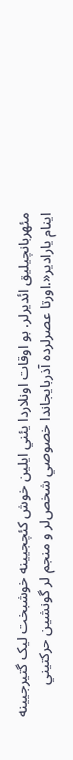مئهربانچيليق ائديرلر. بو اوقات اونلاردا يئني ايلين خوش کئچجيينه خوشبخت ليک گتيرجيينه اينام يارا‌دير«.اورتا عصرلرده آذربايجاندا خصوصي شخص‌لر و منجم لر گونشين حرکتيني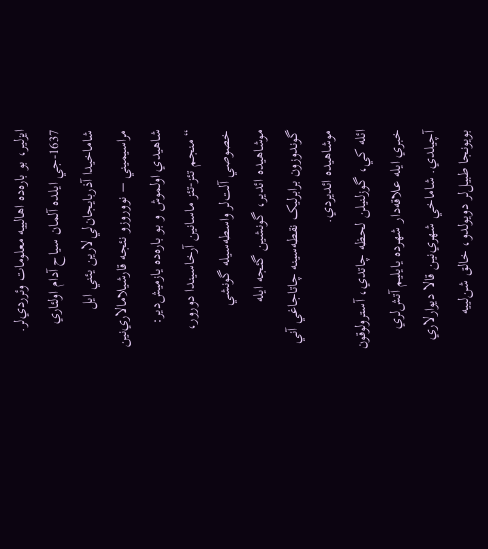ايزلير، بو باره‌ده اها‌لييه معلومات وئرردي‌لر.
1637-جي ايلده آلمان سياح آدام اولئاري شاماخيدا آذربايجان‌لي‌لارين يئني ايل مراسيميني – نووروزو نئجه قارشيلاما‌لاري‌نين شاهيدي اولموش و بو باره‌ده يازميش‌دير: “منجم تئز-تئز ماسانين آرخاسيندا دورور، خصوصي آلت‌لر واسطه‌سيله گونشي موشاهيده ائدير، گونشين گئجه ايله گوندوزون برابرليک نقطه‌سينه چاتاجاغي آني موشاهيده ائديردي.
ائله کي، گوزلنيلن لحظه چاتدي، آسترولوقون خبري ايله علاقه‌دار شهرده يايليم آتش‌لري آچيلدي. شاماخي شهري‌نين قالا ديوارلاري بويونجا طبيل‌لر دويولدو، خالق شن‌لييه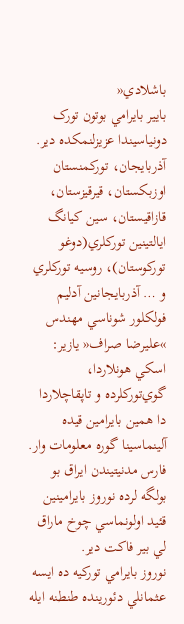باشلادي«
بايير بايرامي بوتون تورک دونياسيندا عزيزلنمکده دير. آذربايجان، تورکمنستان اوزبکستان، قيرقيزستان، قازاقيستان، سين کيانگ ايالتينين تورکلري(دوغو تورکوستان)، روسيه تورکلري و … آذربايجانين آدليم فولکلور شوناسي مهندس »عليرضا صراف« يازير: اسکي هونلاردا، گوي‌تورکلرده و تاپقاچلاردا دا همين بايرامين قيده آلينماسينا گوره معلومات وار.
فارس مدنيتيندن ايراق بو بولگه لرده نوروز بايرامينين قئيد اولونماسي چوخ ماراق لي بير فاکت دير.
نوروز بايرامي تورکيه ده ايسه عثمانلي دئورينده طنطنه ايله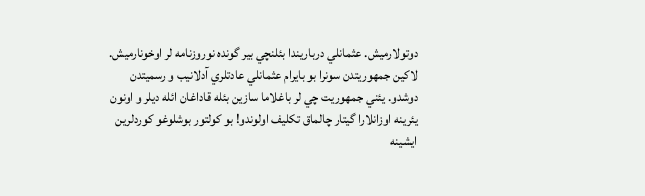دوتولارميش. عثمانلي درباريندا بئلنچي بير گونده نوروزنامه لر اوخونارميش.
لاکين جمهوريتدن سونرا بو بايرام عثمانلي عادتلري آدلانيب و رسميتدن دوشدو. يئني جمهوريت چي لر باغلاما سازين بئله قاداغان ائله ديلر و اونون يئرينه اوزانلارا گيتار چالماق تکليف اولوندو! بو کولتور بوشلوغو کوردلرين ايشينه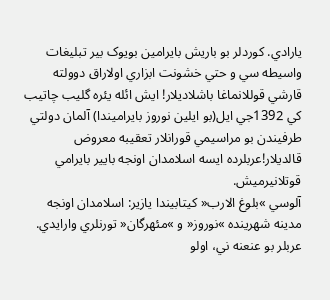يارادي. کوردلر بو باريش بايرامين بويوک بير تبليغات واسيطه سي و حتي خشونت ابزاري اولاراق دوولته قارشي قوللانماغا باشلاديلار! ايش ائله يئره گليب چاتيب کي 1392جي ايل(بو ايلين نوروز بايراميندا) آلمان دولتي طرفيندن بو مراسيمي قورانلار تعقيبه معروض قالديلار!عربلرده ايسه اسلامدان اونجه بايير بايرامي قوتلانيرميش.
آلوسي »بلوغ الارب« کيتابيندا يازير: اسلامدان اونجه مدينه شهرينده »نوروز« و »مئهرگان« تورنلري وارايدي. عربلر بو عنعنه ني، اولو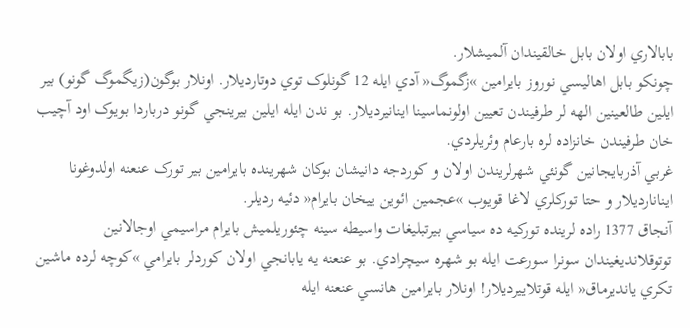بابالاري اولان بابل خالقيندان آلميشلار.
چونکو بابل اهاليسي نوروز بايرامين »زگموگ« آدي ايله 12 گونلوک توي دوتارديلار. اونلار بوگون(زيگموگ گونو) بير ايلين طالعينين الهه لر طرفيندن تعيين اولونماسينا اينانيرديلار. بو ندن ايله ايلين بيرينجي گونو درباردا بويوک اود آچيب خان طرفيندن خانزاده لره بارعام وئريلردي.
غربي آذربايجانين گونئي شهرلريندن اولان و کوردجه دانيشان بوکان شهرينده بايرامين بير تورک عنعنه اولدوغونا اينانارديلار و حتا تورکلري لاغا قويوب »عجمين ائوين ييخان بايرام« دئيه رديلر.
آنجاق 1377 راده لرينده تورکيه ده سياسي بيرتبليغات واسيطه سينه چئوريلميش بايرام مراسيمي اوجالانين توتوقلانديغيندان سونرا سورعت ايله بو شهره سيچرادي. بو عنعنه يه يابانجي اولان کوردلر بايرامي »کوچه لرده ماشين تکري يانديرماق« ايله قوتلاييرديلار! اونلار بايرامين هانسي عنعنه ايله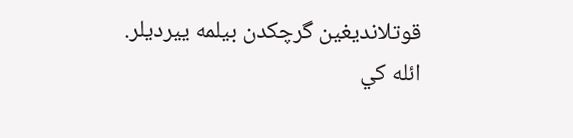قوتلانديغين گرچکدن بيلمه ييرديلر.
ائله کي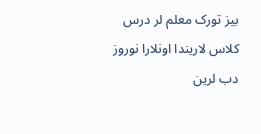بيز تورک معلم لر درس کلاس لاريندا اونلارا نوروز دب لرين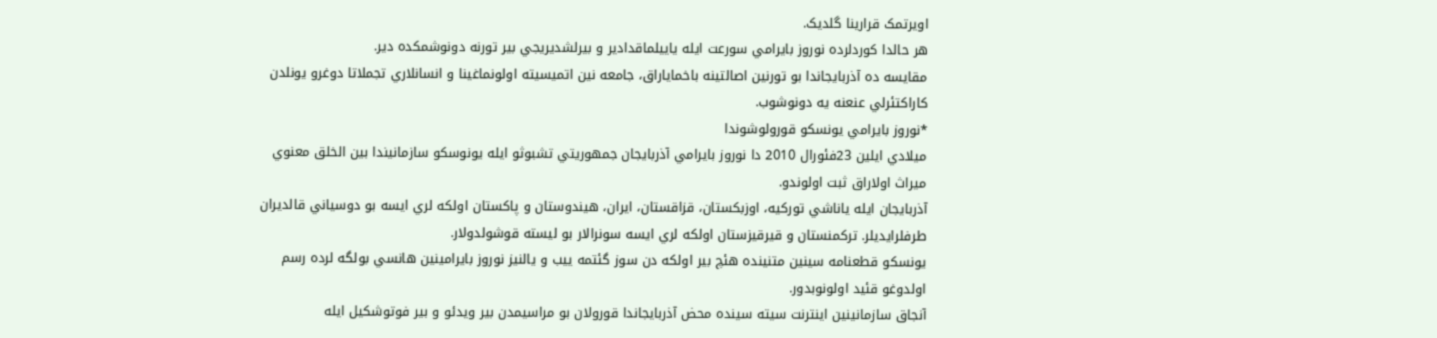اويرتمک قرارينا گلديک.
هر حالدا کوردلرده نوروز بايرامي سورعت ايله ياييلماقدادير و بيرلشديريجي بير تورنه دونوشمکده دير.
مقايسه ده آذربايجاندا بو تورنين اصالتينه باخماياراق، جامعه نين اتميسيته اولونماغينا و انسانلاري تجملاتا دوغرو يونلدن کاراکتئرلي عنعنه يه دونوشوب.
*نوروز بايرامي يونسکو قورولوشوندا
ميلادي ايلين 23فئورال 2010 دا نوروز بايرامي آذربايجان جمهوريتي تشبوثو ايله يونوسکو سازمانيندا بين الخلق معنوي ميراث اولاراق ثبت اولوندو.
آذربايجان ايله ياناشي تورکيه، اوزبکستان، قزاقستان، ايران، هيندوستان و پاکستان اولکه لري ايسه بو دوسياني قالديران طرفلرايديلر. ترکمنستان و قيرقيزستان اولکه لري ايسه سونرالار بو ليسته قوشولدولار.
يونسکو قطعنامه سينين متنينده هئچ بير اولکه دن سوز گئتمه ييب و يالنيز نوروز بايرامينين هانسي بولگه لرده رسم اولدوغو قئيد اولونوبدور.
آنجاق سازمانينين اينترنت سيته سينده محض آذربايجاندا قورولان بو مراسيمدن بير ويدئو و بير فوتوشکيل ايله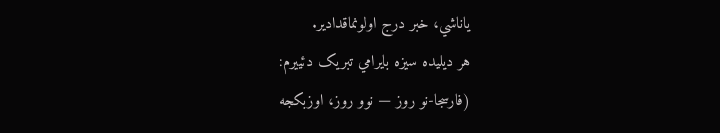ياناشي، خبر درج اولونماقدادير.
هر ديليده سيزه بايرامي تبريک دئييرم:
(فارسجا-نو روز — نوو روز، اوزبکجه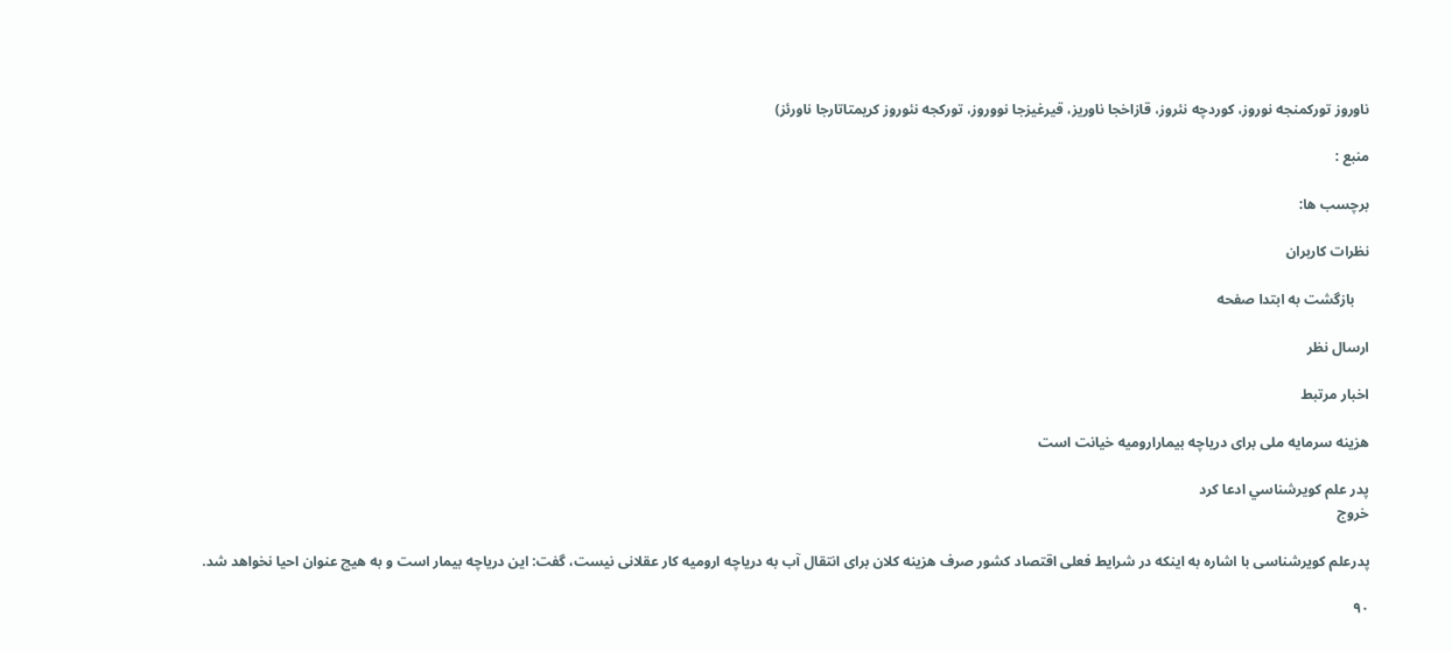ناوروز تورکمنجه نوروز، کوردچه نئروز، قازاخجا ناوريز، قيرغيزجا نووروز، تورکجه نئوروز کريمتاتارجا ناورئز)

منبع :

برچسب ها:

نظرات کاربران

    بازگشت به ابتدا صفحه

ارسال نظر

اخبار مرتبط

هزینه سرمایه ملی برای دریاچه ‌بیمارارومیه خیانت است

پدر علم کويرشناسي ادعا كرد
خروج

پدرعلم کویرشناسی با اشاره به اینکه در شرایط فعلی اقتصاد کشور صرف هزینه کلان برای انتقال آب به دریاچه ارومیه کار عقلانی نیست، گفت: این دریاچه بیمار است و به هیچ عنوان احیا نخواهد شد.

۹۰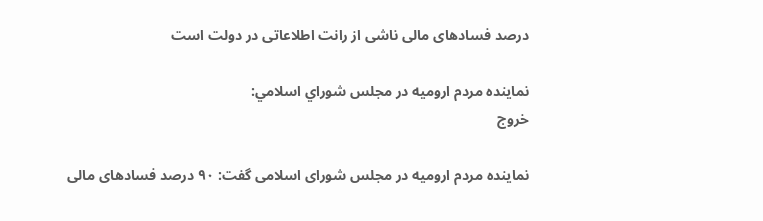درصد فسادهای مالی ناشی از رانت اطلاعاتی در دولت است

نماينده مردم اروميه در مجلس شوراي اسلامي:
خروج

نماینده مردم ارومیه در مجلس شورای اسلامی گفت: ۹۰ درصد فسادهای مالی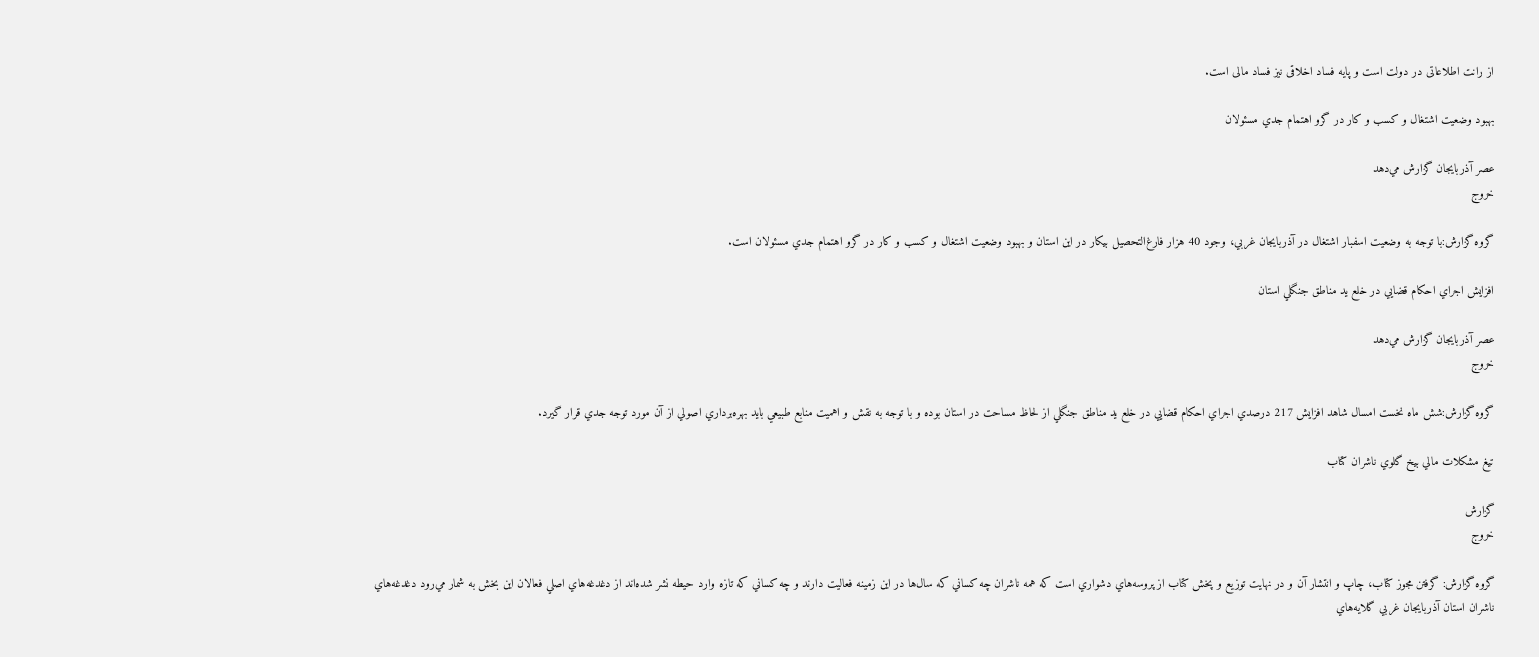از رانت اطلاعاتی در دولت است و پایه فساد اخلاقی نیز فساد مالی است.

بهبود وضعيت اشتغال و کسب و کار در گرو اهتمام جدي مسئولان

عصر آذربایجان گزارش مي‌دهد
خروج

گروه گزارش:با توجه به وضعيت اسفبار اشتغال در آذربايجان غربي، وجود 40 هزار فارغ‌التحصيل بيکار در اين استان و بهبود وضعيت اشتغال و کسب و کار در گرو اهتمام جدي مسئولان است.

افزايش اجراي احکام قضايي در خلع يد مناطق جنگلي استان

عصر آذربایجان گزارش مي‌دهد
خروج

گروه گزارش:شش ماه نخست امسال شاهد افزايش 217 درصدي اجراي احکام قضايي در خلع يد مناطق جنگلي از لحاظ مساحت در استان بوده و با توجه به نقش و اهميت منابع طبيعي بايد بهره‌برداري اصولي از آن مورد توجه جدي قرار گيرد.

تيغ مشکلات مالي بيخ‌ گلوي ناشران کتاب

گزارش
خروج

گروه گزارش: گرفتن مجوز کتاب، چاپ و انتشار آن و در ‌‌نهايت توزيع و پخش کتاب از پروسه‌هاي دشواري است که همه ناشران چه کساني که سال‌ها در اين زمينه فعاليت دارند و چه کساني که تازه وارد حيطه نشر شده‌اند از دغدغه‌هاي اصلي فعالان اين بخش به شمار مي‌رود دغدغه‌هاي ناشران استان آذربايجان غربي گلايه‌هاي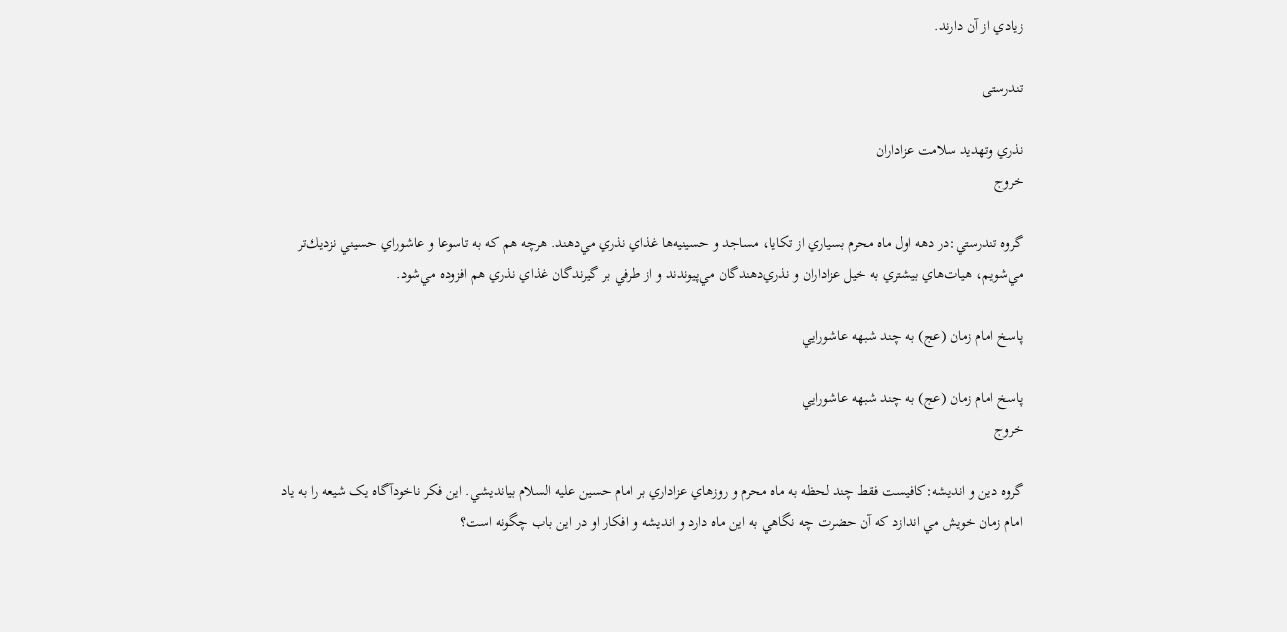زيادي از آن دارند.

تندرستی

نذري وتهديد سلامت عزاداران
خروج

گروه تندرستي:در دهه اول ماه محرم بسياري از تكايا، مساجد و حسينيه‌ها غذاي نذري مي‌دهند. هرچه هم كه به تاسوعا و عاشوراي حسيني نزديك‌تر مي‌شويم، هيات‌هاي بيشتري به خيل عزاداران و نذري‌دهندگان مي‌پيوندند و از طرفي بر گيرندگان غذاي نذري هم افزوده مي‌شود.

پاسخ امام زمان (عج) به چند شبهه عاشورايي

پاسخ امام زمان (عج) به چند شبهه عاشورايي
خروج

گروه دين و انديشه:کافيست فقط چند لحظه به ماه محرم و روزهاي عزاداري بر امام حسين عليه السلام بيانديشي. اين فکر ناخودآگاه يک شيعه را به ياد امام زمان خويش مي اندازد که آن حضرت چه نگاهي به اين ماه دارد و انديشه و افکار او در اين باب چگونه است؟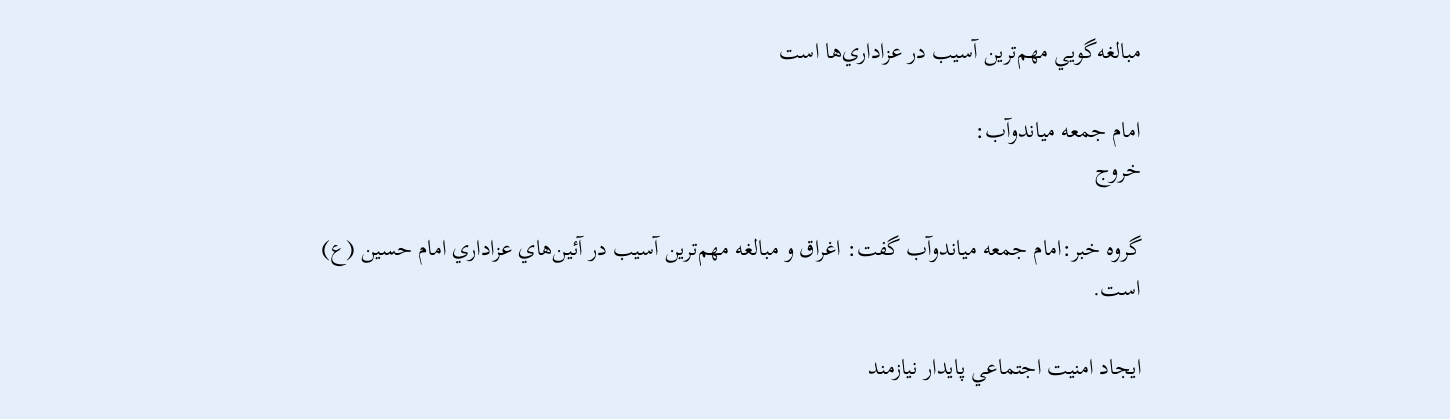مبالغه‌گويي مهم‌ترين آسيب در عزاداري‌ها است

امام جمعه مياندوآب:
خروج

گروه خبر:امام جمعه مياندوآب گفت: اغراق و مبالغه مهم‌ترين آسيب در آئين‌‌هاي عزاداري امام حسين (ع) است.

ايجاد امنيت اجتماعي پايدار نيازمند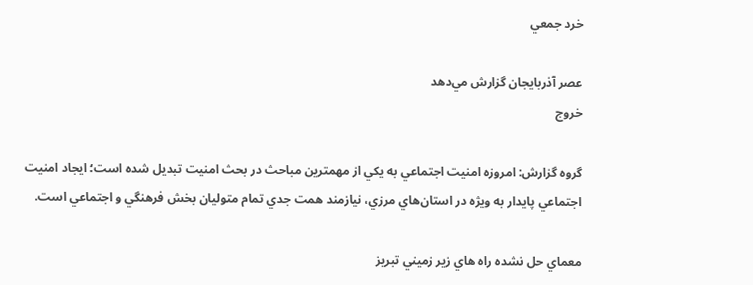خرد جمعي

عصر آذربايجان گزارش مي‌دهد
خروج

گروه گزارش: امروزه امنيت اجتماعي به يکي از مهمترين مباحث در بحث امنيت تبديل شده است؛ ايجاد امنيت اجتماعي پايدار به ويژه در استان‌هاي مرزي، نيازمند همت جدي تمام متوليان بخش فرهنگي و اجتماعي است.

معماي حل نشده راه هاي زير زميني تبريز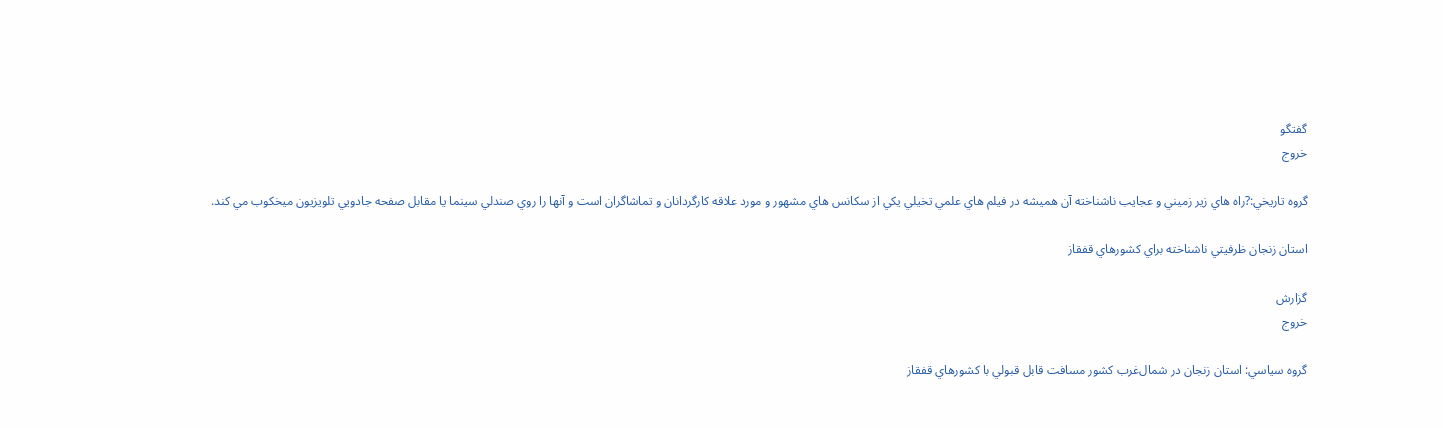گفتگو
خروج

گروه تاريخي:?راه هاي زير زميني و عجايب ناشناخته آن هميشه در فيلم هاي علمي تخيلي يکي از سکانس هاي مشهور و مورد علاقه کارگردانان و تماشاگران است و آنها را روي صندلي سينما يا مقابل صفحه جادويي تلويزيون ميخکوب مي کند.

استان زنجان ظرفيتي ناشناخته براي کشورهاي قفقاز

گزارش
خروج

گروه سياسي: استان زنجان در شمال‌غرب کشور مسافت قابل قبولي با کشورهاي قفقاز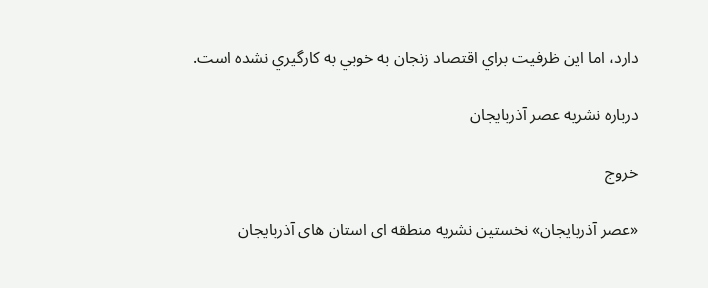دارد، اما اين ظرفيت براي اقتصاد زنجان به خوبي به کارگيري نشده است.

درباره نشریه عصر آذربایجان

خروج

«عصر آذربایجان» نخستین نشریه منطقه ای استان های آذربایجان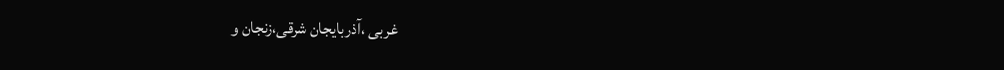غربی ،آذربایجان شرقی،زنجان و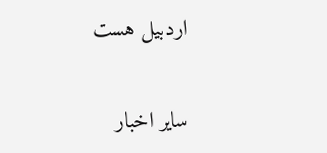اردبیل هست

سایر اخبار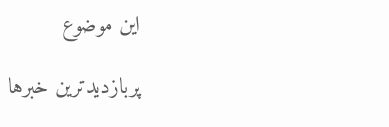این موضوع

پربازدیدترین خبرها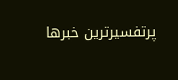پرتفسیرترین خبرها